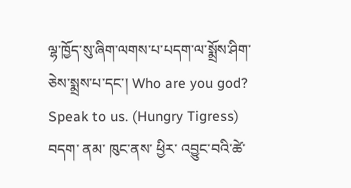ལྷ་ཁྱོད་སུ་ཞིག་ལགས་པ་པདག་ལ་སྨྲོས་ཤིག་ཅེས་སྨྲས་པ་དང་། Who are you god? Speak to us. (Hungry Tigress)
བདག་ ནམ་ ཁུང་ནས་ ཕྱིར་ འབྱུང་བའི་ཚེ་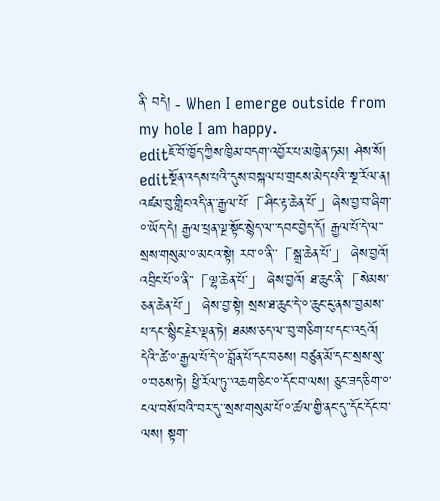ནི་ བདེ། - When I emerge outside from my hole I am happy.
editཇོ་བོ་ཁྱོད་ཀྱིས་ཁྱིམ་བདག་འབྱོར་པ་མཁྱེན་ཏམ། ཤེས་སོ།
editསྔོན་འདས་པའི་་དུས་བསྐལ་པ་གྲངས་མེད་པའི་་སྔ་རོལ་ན། འཛམ་བུ་གླིང་འདི་ན་་རྒྱལ་པོ་「ཤིང་རྟ་ཆེན་པོ་」ཞེས་བྱ་བ་ཞིག་°་ཡོད་དེ། རྒྱལ་ཕྲན་ལྔ་སྟོང་སྙེད་ལ་་དབང་བྱེད་དོ། རྒྱལ་པོ་དེ་ལ་་སྲས་གསུམ་°་མངའ་སྟེ། རབ་°་ནི་་「སྒྲ་ཆེན་པོ་」 ཞེས་བྱའོ། འབྲིང་པོ་°་ནི་་「ལྷ་ཆེན་པོ་」 ཞེས་བྱའོ། ཐ་ཆུང་ནི་「སེམས་ཅན་ཆེན་པོ་」 ཞེས་བྱ་སྟེ། སྲས་ཐ་ཆུང་དེ་°་ཆུང་ངུ་ནས་་བྱམས་པ་དང་་སྙིང་རྗེར་ལྡན་ཏེ། ཐམས་ཅད་ལ་་བུ་གཅིག་པ་དང་་འདྲའོ། དེའི་་ཚེ་°་རྒྱལ་པོ་དེ་°་བློན་པོ་དང་བཅས། བཙུན་མོ་དང་་སྲས་སུ་°་བཅས་ཏེ། ཕྱི་རོལ་ཏུ་་འཆག་ཅིང་°་དོང་བ་ལས། ཅུང་ཟད་ཅིག་°་ངལ་བསོ་བའི་་བར་དུ་་སྲས་གསུམ་པོ་°་ཚལ་གྱི་ནང་དུ་་དོང་དོང་བ་ལས། སྟག་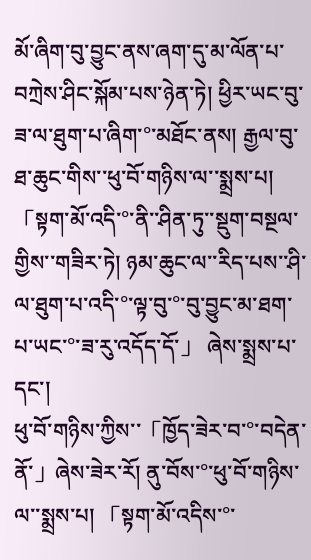མོ་ཞིག་བུ་བྱུང་ནས་ཞག་དུ་མ་ལོན་པ་བཀྲེས་ཤིང་སྐོམ་པས་ཉེན་ཏེ། ཕྱིར་ཡང་བུ་ཟ་ལ་ཐུག་པ་ཞིག་°་མཐོང་ནས། རྒྱལ་བུ་ཐ་ཆུང་གིས་་ཕུ་བོ་གཉིས་ལ་་སྨྲས་པ། 「སྟག་མོ་འདི་°་ནི་་ཤིན་ཏུ་་སྡུག་བསྔལ་གྱིས་་གཟིར་ཏེ། ཉམ་ཆུང་ལ་་རིད་པས་་ཤི་ལ་ཐུག་པ་འདི་°་ལྟ་བུ་°་བུ་བྱུང་མ་ཐག་པ་ཡང་°་ཟ་རུ་འདོད་དོ་」 ཞེས་སྨྲས་པ་དང་།
ཕུ་བོ་གཉིས་ཀྱིས་་「ཁྱོད་ཟེར་བ་°་བདེན་ནོ་」ཞེས་ཟེར་རོ། ནུ་བོས་°་ཕུ་བོ་གཉིས་ལ་་སྨྲས་པ། 「སྟག་མོ་འདིས་°་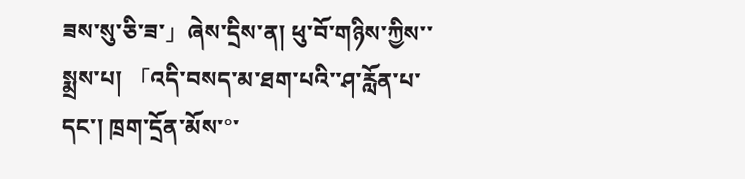ཟས་སུ་ཅི་ཟ་」ཞེས་དྲིས་ན། ཕུ་བོ་གཉིས་ཀྱིས་་སྨྲས་པ། 「འདི་བསད་མ་ཐག་པའི་་ཤ་རློན་པ་དང་། ཁྲག་དྲོན་མོས་°་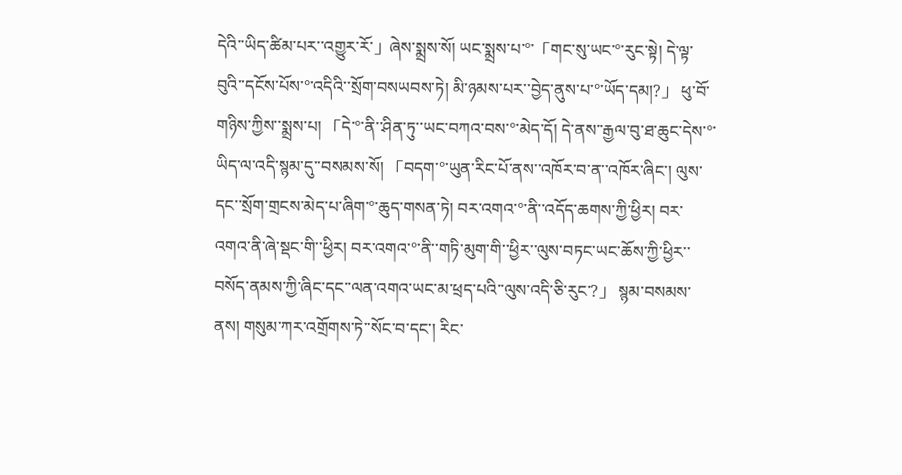དེའི་་ཡིད་ཚིམ་པར་་འགྱུར་རོ་」ཞེས་སྨྲས་སོ། ཡང་སྨྲས་པ་°་「གང་སུ་ཡང་°་རུང་སྟེ། དེ་ལྟ་བུའི་་དངོས་པོས་°་འདིའི་་སྲོག་བསཡབས་ཏེ། མི་ཉམས་པར་་བྱེད་ནུས་པ་°་ཡོད་དམ།?」 ཕུ་བོ་གཉིས་ཀྱིས་་སྨྲས་པ། 「དེ་°་ནི་་ཤིན་ཏུ་་ཡང་བཀའ་བས་°་མེད་དོ། དེ་ནས་་རྒྱལ་བུ་ཐ་ཆུང་དེས་°་ཡིད་ལ་འདི་སྙམ་དུ་་བསམས་སོ། 「བདག་°་ཡུན་རིང་པོ་ནས་་འཁོར་བ་ན་་འཁོར་ཞིང་། ལུས་དང་་སྲོག་གྲངས་མེད་པ་ཞིག་°་ཆུད་གསན་ཏེ། བར་འགའ་°་ནི་་འདོད་ཆགས་ཀྱི་ཕྱིར། བར་འགའ་ནི་ཞེ་སྡང་གི་་ཕྱིར། བར་འགའ་°་ནི་་གཏི་མུག་གི་་ཕྱིར་་ལུས་བཏང་ཡང་ཆོས་ཀྱི་ཕྱིར་་བསོད་ནམས་ཀྱི་ཞིང་དང་་ལན་འགའ་ཡང་མ་ཕྲད་པའི་་ལུས་འདི་ཅི་རུང་?」 སྙམ་བསམས་ནས། གསུམ་ཀར་འགྲོགས་ཏེ་་སོང་བ་དང་། རིང་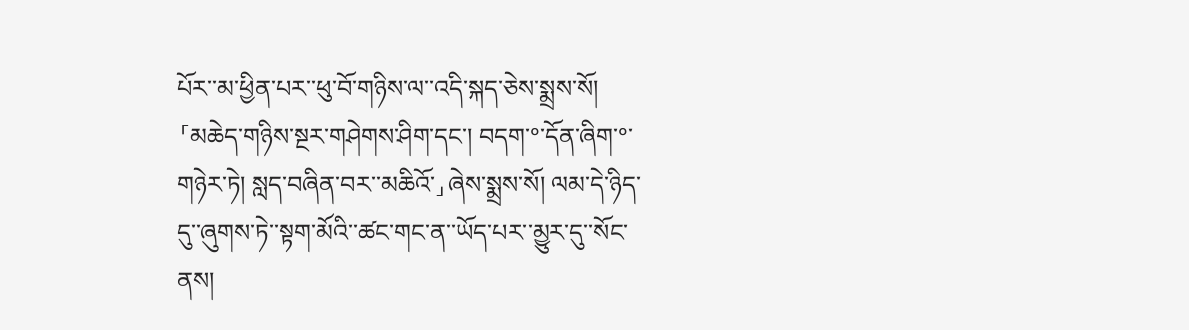པོར་་མ་ཕྱིན་པར་་ཕུ་བོ་གཉིས་ལ་་འདི་སྐད་ཅེས་སྨྲས་སོ། 「མཆེད་གཉིས་སྔར་གཤེགས་ཤིག་དང་། བདག་°་དོན་ཞིག་°་གཉེར་ཏེ། སླད་བཞིན་བར་་མཆིའོ་」ཞེས་སྨྲས་སོ། ལམ་དེ་ཉིད་དུ་་ཞུགས་ཏེ་་སྟག་མོའི་་ཚང་གང་ན་་ཡོད་པར་་མྱུར་དུ་་སོང་ནས།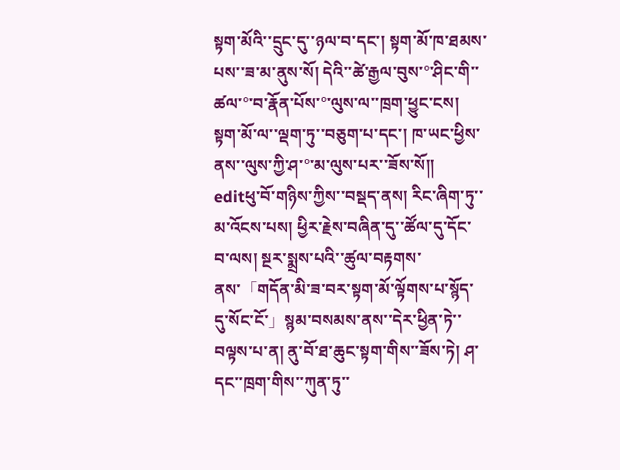སྟག་མོའི་་དྲུང་དུ་་ཉལ་བ་དང་། སྟག་མོ་ཁ་ཐམས་པས་་ཟ་མ་ནུས་སོ། དེའི་་ཚེ་རྒྱལ་བུས་°་ཤིང་གི་་ཚལ་°་བ་རྣོན་པོས་°་ལུས་ལ་་ཁྲག་ཕྱུང་ངས། སྟག་མོ་ལ་་ལྡག་ཏུ་་བཅུག་པ་དང་། ཁ་ཡང་ཕྱིས་ནས་་ལུས་ཀྱི་ཤ་°་མ་ལུས་པར་་ཟོས་སོ༎
editཕུ་བོ་གཉིས་ཀྱིས་་བསྡད་ནས། རིང་ཞིག་ཏུ་་མ་འོངས་པས། ཕྱིར་རྗེས་བཞིན་དུ་་ཚོལ་དུ་དོང་བ་ལས། སྔར་སྨྲས་པའི་་ཚུལ་བརྟགས་ནས་「གདོན་མི་ཟ་བར་སྟག་མོ་ལྟོགས་པ་སྙོད་དུ་སོང་ངོ་」སྙམ་བསམས་ནས་་དེར་ཕྱིན་ཏེ་་བལྟས་པ་ན། ནུ་བོ་ཐ་ཆུང་སྟག་གིས་་ཟོས་ཏེ། ཤ་དང་་ཁྲག་གིས་་ཀུན་ཏུ་་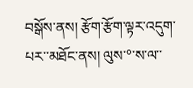བསྒོས་ནས། རྩོག་རྩོག་ལྟར་འདུག་པར་་མཐོང་ནས། ལུས་°་ས་ལ་་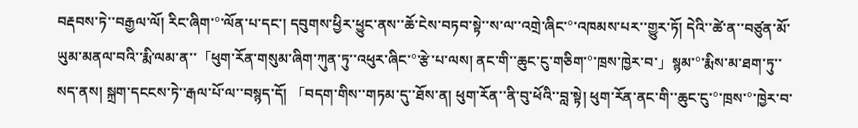བརྡབས་ཏེ་་བརྒྱལ་ལོ། རིང་ཞིག་°་ལོན་པ་དང་། དབུགས་ཕྱིར་ཕྱུང་ནས་་ཆོ་ངེས་བཏབ་སྟེ་་ས་ལ་་འགྲེ་ཞིང་°་འཁམས་པར་་གྱུར་ཏོ། དེའི་་ཚེ་ན་་བཙུན་མོ་ཡུམ་མནལ་བའི་་རྨི་ལམ་ན་་「ཕུག་རོན་གསུམ་ཞིག་ཀུན་ཏུ་་འཕུར་ཞིང་°་རྩེ་པ་ལས། ནང་གི་་ཆུང་ངུ་གཅིག་°་ཁྲས་ཁྱེར་བ་」སྙམ་°་རྨིས་མ་ཐག་ཏུ་་སད་ནས། སྐྲག་དངངས་ཏེ་་རྒལ་པོ་ལ་་བསྙད་དོ། 「བདག་གིས་་གཏམ་དུ་་ཐོས་ན། ཕུག་རོན་་ནི་བུ་ཕོའི་་བླ་སྟེ། ཕུག་རོན་ནང་གི་་ཆུང་ངུ་°་ཁྲས་°་ཁྱེར་བ་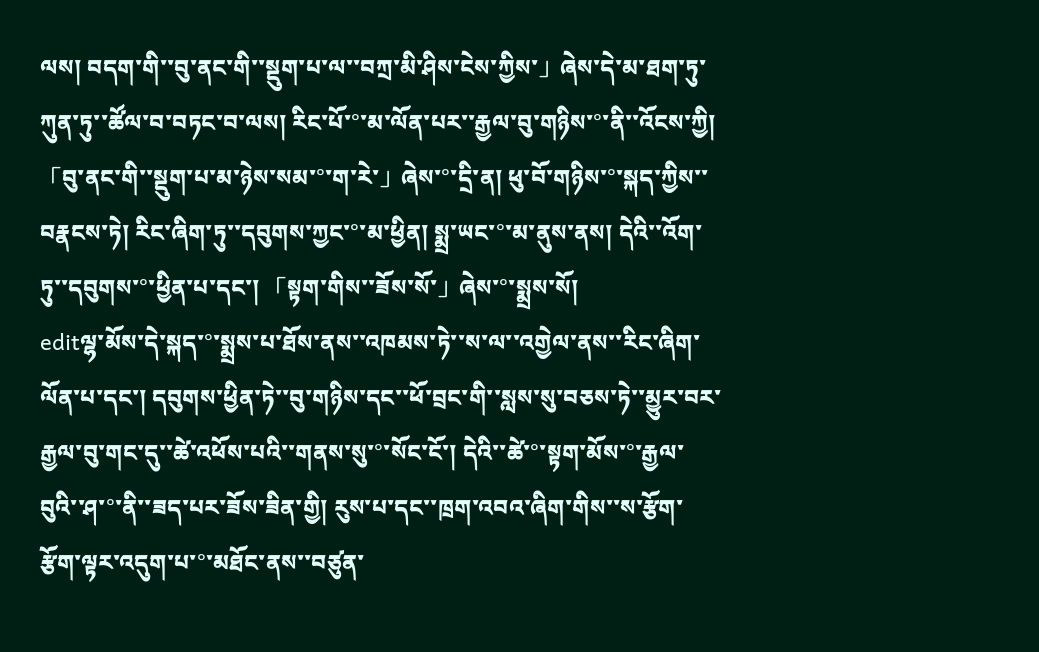ལས། བདག་གི་་བུ་ནང་གི་་སྡུག་པ་ལ་་བཀྲ་མི་ཤིས་ངེས་ཀྱིས་」ཞེས་དེ་མ་ཐག་ཏུ་ཀུན་ཏུ་་ཚོལ་བ་བཏང་བ་ལས། རིང་པོ་°་མ་ལོན་པར་་རྒྱལ་བུ་གཉིས་°་ནི་་འོངས་ཀྱི། 「བུ་ནང་གི་་སྡུག་པ་མ་ཉེས་སམ་°་ག་རེ་」ཞེས་°་དྲི་ན། ཕུ་བོ་གཉིས་°་སྐད་ཀྱིས་་བརྣངས་ཏེ། རིང་ཞིག་ཏུ་་དབུགས་ཀྱང་°་མ་ཕྱིན། སྨྲ་ཡང་°་མ་ནུས་ནས། དེའི་་འོག་ཏུ་་དབུགས་°་ཕྱིན་པ་དང་། 「སྟག་གིས་་ཟོས་སོ་」ཞེས་°་སྨྲས་སོ།
editལྷ་མོས་དེ་སྐད་°་སྨྲས་པ་ཐོས་ནས་་འཁམས་ཏེ་་ས་ལ་་འགྱེལ་ནས་་རིང་ཞིག་ལོན་པ་དང་། དབུགས་ཕྱིན་ཏེ་་བུ་གཉིས་དང་་ཕོ་བྲང་གི་་སླས་སུ་བཅས་ཏེ་་མྱུར་བར་རྒྱལ་བུ་གང་དུ་་ཚེ་འཕོས་པའི་་གནས་སུ་°་སོང་ངོ་། དེའི་་ཚེ་°་སྟག་མོས་°་རྒྱལ་བུའི་་ཤ་°་ནི་་ཟད་པར་ཟོས་ཟིན་གྱི། རུས་པ་དང་་ཁྲག་འབའ་ཞིག་གིས་་ས་རྩོག་རྩོག་ལྟར་འདུག་པ་°་མཐོང་ནས་་བཙུན་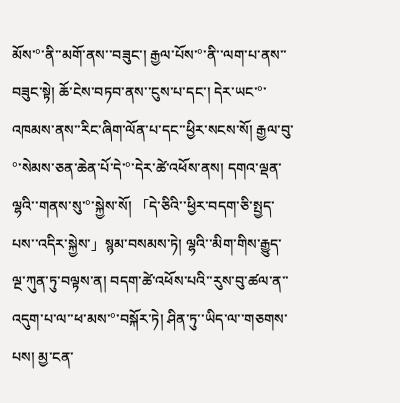མོས་°་ནི་་མགོ་ནས་་བཟུང་། རྒྱལ་པོས་°་ནི་་ལག་པ་ནས་་བཟུང་སྟེ། ཆོ་ངེས་བཏབ་ནས་་ངུས་པ་དང་། དེར་ཡང་°་འཁམས་ནས་་རིང་ཞིག་ལོན་པ་དང་་ཕྱིར་སངས་སོ། རྒྱལ་བུ་°་སེམས་ཅན་ཆེན་པོ་དེ་°་དེར་ཚེ་འཕོས་ནས། དགའ་ལྡན་ལྷའི་་གནས་སུ་°་སྐྱེས་སོ། 「དེ་ཅིའི་་ཕྱིར་བདག་ཅི་སྤྱད་པས་་འདིར་སྐྱེས་」སྙམ་བསམས་ཏེ། ལྷའི་་མིག་གིས་རྒྱུད་ལྔ་ཀུན་ཏུ་བལྟས་ན། བདག་ཚེ་འཕོས་པའི་་རུས་བུ་ཚལ་ན་་འདུག་པ་ལ་་ཕ་མས་°་བསྐོར་ཏེ། ཤིན་ཏུ་་ཡིད་ལ་་གཅགས་པས། མྱ་ངན་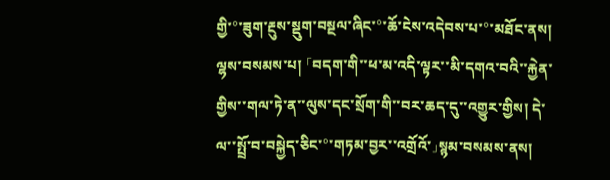གྱི་°་ཟུག་རྔུས་སྡུག་བསྔལ་ཞིང་°་ཆོ་ངེས་འདེབས་པ་°་མཐོང་ནས། ལྷས་བསམས་པ། 「བདག་གི་་ཕ་མ་འདི་ལྟར་་མི་དགའ་བའི་་རྐྱེན་གྱིས་་གལ་ཏེ་ན་་ལུས་དང་སྲོག་གི་་བར་ཆད་དུ་་འགྱུར་གྱིས། དེ་ལ་་སྤྲོ་བ་བསྐྱེད་ཅིང་°་གཏམ་བྱར་་འགྲོའོ་」སྙམ་བསམས་ནས།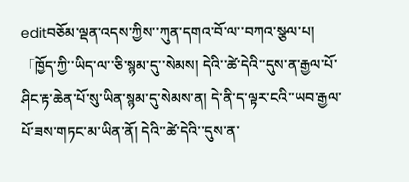editབཅོམ་ལྡན་འདས་ཀྱིས་་ཀུན་དགའ་བོ་ལ་་བཀའ་སྩལ་པ། 「ཁྱོད་ཀྱི་་ཡིད་ལ་་ཅི་སྙམ་དུ་་སེམས། དེའི་་ཚེ་དེའི་་དུས་ན་རྒྱལ་པོ་ཤིང་རྟ་ཆེན་པོ་སུ་ཡིན་སྙམ་དུ་སེམས་ན། དེ་ནི་ད་ལྟར་ངའི་་ཡབ་རྒྱལ་པོ་ཟས་གཏང་མ་ཡིན་ནོ། དེའི་་ཚེ་དེའི་་དུས་ན་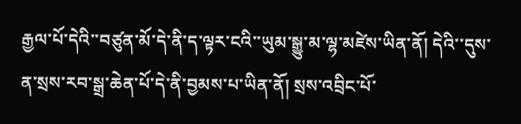རྒྱལ་པོ་དེའི་་བཙུན་མོ་དེ་ནི་ད་ལྟར་ངའི་་ཡུམ་སྒྱུ་མ་ལྷ་མཛེས་ཡིན་ནོ། དེའི་་དུས་ན་སྲས་རབ་སྒྲ་ཆེན་པོ་དེ་ནི་བྱམས་པ་ཡིན་ནོ། སྲས་འབྲིང་པོ་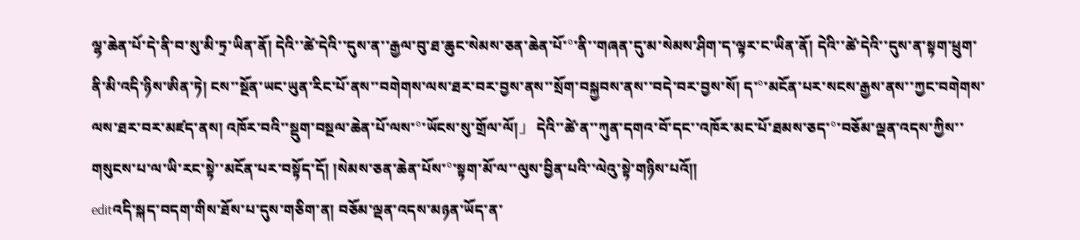ལྷ་ཆེན་པོ་དེ་ནི་བ་སུ་མི་ཏྲ་ཡིན་ནོ། དེའི་་ཚེ་དེའི་་དུས་ན་་རྒྱལ་བུ་ཐ་ཆུང་སེམས་ཅན་ཆེན་པོ་°་ནི་་གཞན་དུ་མ་སེམས་ཤིག་ད་ལྟར་ང་ཡིན་ནོ། དེའི་་ཚེ་དེའི་་དུས་ན་སྟག་ཕྲུག་ནི་མི་འདི་ཉིས་ཨིན་ཏེ། ངས་་སྔོན་ཡང་ཡུན་རིང་པོ་ནས་་བགེགས་ལས་ཐར་བར་བྱས་ནས་་སྲོག་བསྐྱབས་ནས་་བདེ་བར་བྱས་སོ། ད་°་མངོན་པར་སངས་རྒྱས་ནས་་ཀྱང་བགེགས་ལས་ཐར་བར་མཛད་ནས། འཁོར་བའི་་སྡུག་བསྔལ་ཆེན་པོ་ལས་°་ཡོངས་སུ་གྲོལ་ལོ།」 དེའི་་ཚེ་ན་་ཀུན་དགའ་བོ་དང་་འཁོར་མང་པོ་ཐམས་ཅད་°་བཅོམ་ལྡན་འདས་ཀྱིས་་གསུངས་པ་ལ་ཡི་རང་སྟེ་་མངོན་པར་བསྟོད་དོ། །སེམས་ཅན་ཆེན་པོས་°་སྟག་མོ་ལ་་ལུས་བྱིན་པའི་་ལེའུ་སྟེ་གཉིས་པའོ༎
editའདི་སྐད་བདག་གིས་ཐོས་པ་དུས་གཅིག་ན། བཅོམ་ལྡན་འདས་མཉན་ཡོད་ན་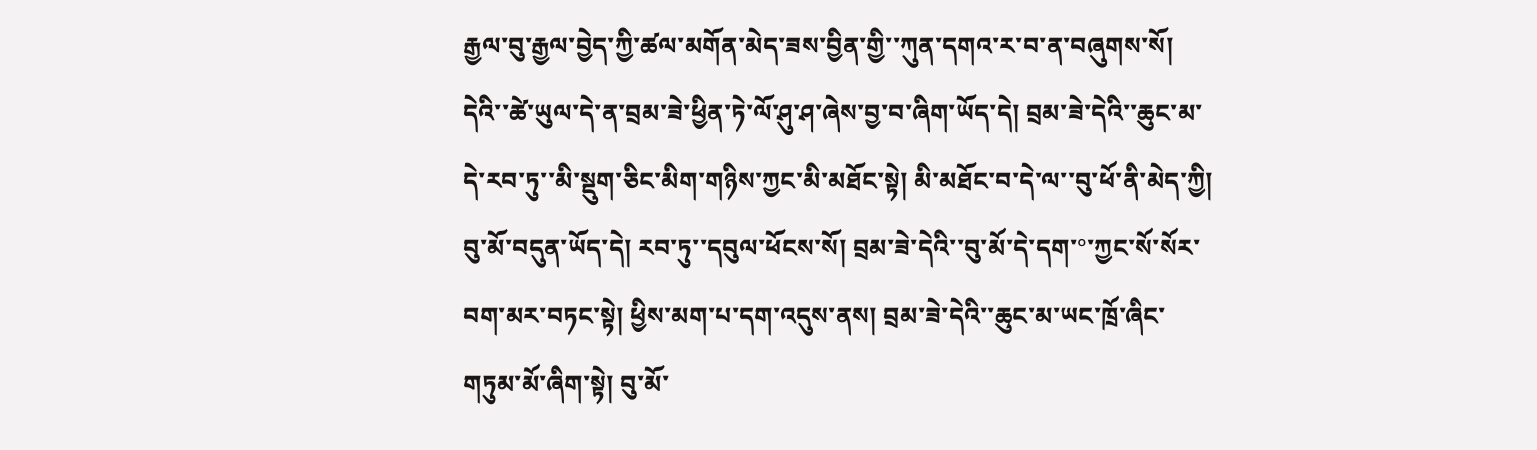རྒྱལ་བུ་རྒྱལ་བྱེད་ཀྱི་ཚལ་མགོན་མེད་ཟས་བྱིན་གྱི་་ཀུན་དགའ་ར་བ་ན་བཞུགས་སོ། དེའི་་ཚེ་ཡུལ་དེ་ན་བྲམ་ཟེ་ཕྱིན་ཏེ་ལོ་ཤུ་ཤ་ཞེས་བྱ་བ་ཞིག་ཡོད་དེ། བྲམ་ཟེ་དེའི་་ཆུང་མ་དེ་རབ་ཏུ་་མི་སྡུག་ཅིང་མིག་གཉིས་ཀྱང་མི་མཐོང་སྟེ། མི་མཐོང་བ་དེ་ལ་་བུ་ཕོ་ནི་མེད་ཀྱི། བུ་མོ་བདུན་ཡོད་དེ། རབ་ཏུ་་དབུལ་ཕོངས་སོ། བྲམ་ཟེ་དེའི་་བུ་མོ་དེ་དག་°་ཀྱང་སོ་སོར་བག་མར་བཏང་སྟེ། ཕྱིས་མག་པ་དག་འདུས་ནས། བྲམ་ཟེ་དེའི་་ཆུང་མ་ཡང་ཁྲོ་ཞིང་གཏུམ་མོ་ཞིག་སྟེ། བུ་མོ་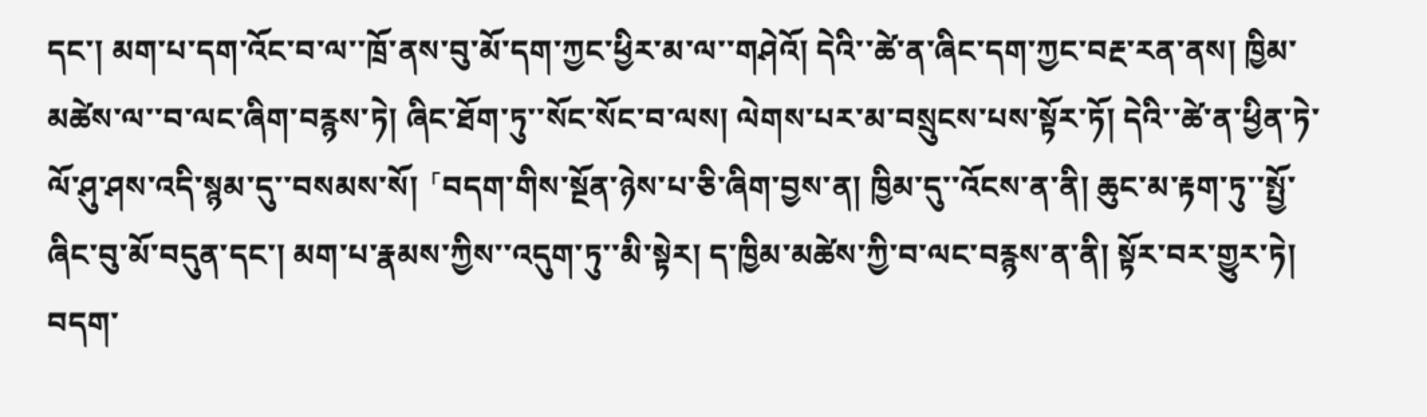དང་། མག་པ་དག་འོང་བ་ལ་་ཁྲོ་ནས་བུ་མོ་དག་ཀྱང་ཕྱིར་མ་ལ་་གཤེའོ། དེའི་་ཚེ་ན་ཞིང་དག་ཀྱང་བརྔ་རན་ནས། ཁྱིམ་མཚེས་ལ་་བ་ལང་ཞིག་བརྙས་ཏེ། ཞིང་ཐོག་ཏུ་་སོང་སོང་བ་ལས། ལེགས་པར་མ་བསྲུངས་པས་སྟོར་ཏོ། དེའི་་ཚེ་ན་ཕྱིན་ཏེ་ལོ་ཤུ་ཤས་འདི་སྙམ་དུ་་བསམས་སོ། 「བདག་གིས་སྔོན་ཉེས་པ་ཅི་ཞིག་བྱས་ན། ཁྱིམ་དུ་་འོངས་ན་ནི། ཆུང་མ་རྟག་ཏུ་་སྤྱོ་ཞིང་བུ་མོ་བདུན་དང་། མག་པ་རྣམས་ཀྱིས་་འདུག་ཏུ་་མི་སྟེར། ད་ཁྱིམ་མཚེས་ཀྱི་བ་ལང་བརྙས་ན་ནི། སྟོར་བར་གྱུར་ཏེ། བདག་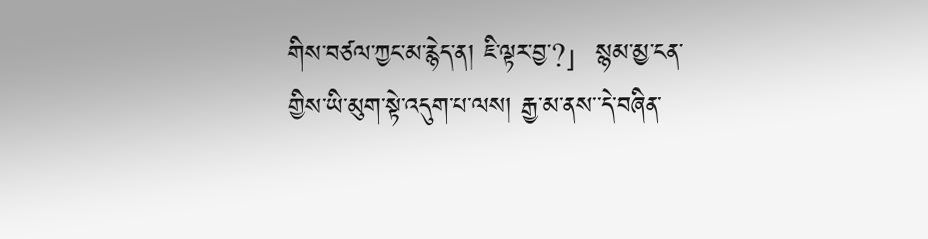གིས་བཙལ་ཀྱང་མ་རྙེད་ན། ཇི་ལྟར་བྱ་?」སྙམ་མྱ་ངན་གྱིས་ཡི་མུག་སྟེ་འདུག་པ་ལས། རྒྱ་མ་ནས་་དེ་བཞིན་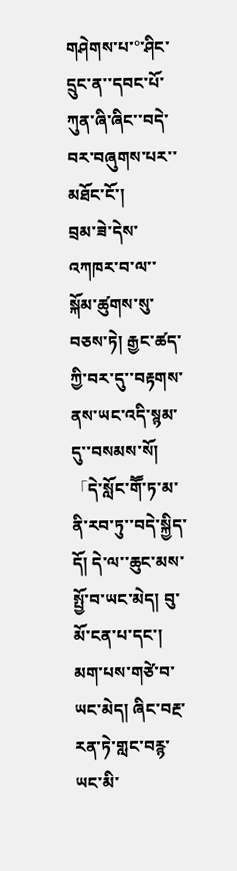གཤེགས་པ་°་ཤིང་དྲུང་ན་་དབང་པོ་ཀུན་ཞི་ཞིང་་བདེ་བར་བཞུགས་པར་་མཐོང་ངོ་།
བྲམ་ཟེ་དེས་འཀཁར་བ་ལ་་སྐོམ་ཚུགས་སུ་བཅས་ཏེ། རྒྱང་ཚད་ཀྱི་བར་དུ་་བརྟགས་ནས་ཡང་འདི་སྙམ་དུ་་བསམས་སོ། 「དེ་སློང་གཽ་ཏ་མ་ནི་རབ་ཏུ་་བདེ་སྐྱིད་དོ། དེ་ལ་་ཆུང་མས་སྤྱོ་བ་ཡང་མེད། བུ་མོ་ངན་པ་དང་། མག་པས་གཙེ་བ་ཡང་མེད། ཞིང་བརྔ་རན་ཏེ་གླང་བརྙ་ཡང་མི་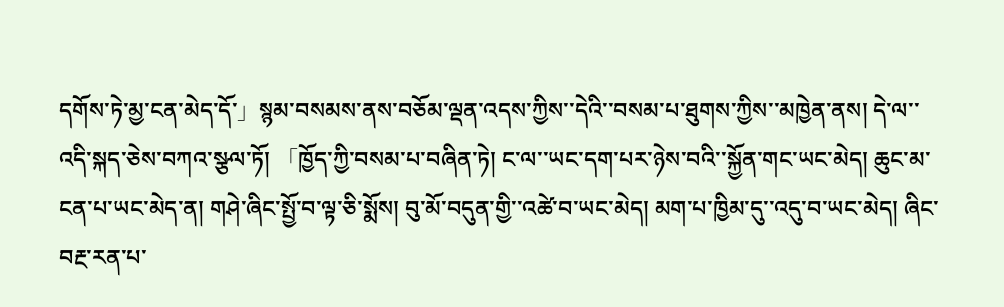དགོས་ཏེ་མྱ་ངན་མེད་དོ་」སྙམ་བསམས་ནས་བཅོམ་ལྡན་འདས་ཀྱིས་་དེའི་་བསམ་པ་ཐུགས་ཀྱིས་་མཁྱེན་ནས། དེ་ལ་་འདི་སྐད་ཅེས་བཀའ་སྩལ་ཏོ། 「ཁྱོད་ཀྱི་བསམ་པ་བཞིན་ཏེ། ང་ལ་་ཡང་དག་པར་ཉེས་བའི་་སྐྱོན་གང་ཡང་མེད། ཆུང་མ་ངན་པ་ཡང་མེད་ན། གཤེ་ཞིང་སྤྱོ་བ་ལྟ་ཅི་སྨོས། བུ་མོ་བདུན་གྱི་་འཚེ་བ་ཡང་མེད། མག་པ་ཁྱིམ་དུ་་འདུ་བ་ཡང་མེད། ཞིང་བརྔ་རན་པ་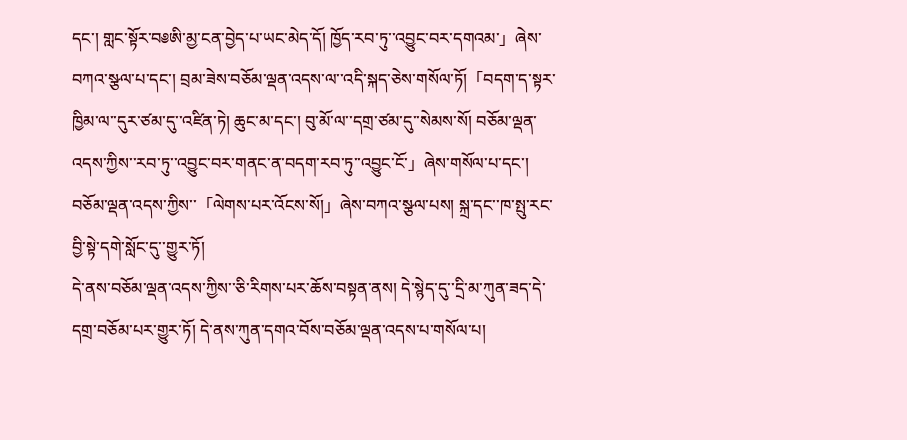དང་། གླང་སྟོར་བ༅ཨི་མྱ་ངན་བྱེད་པ་ཡང་མེད་དོ། ཁྱོད་རབ་ཏུ་་འབྱུང་བར་དགའམ་」ཞེས་བཀའ་སྩལ་པ་དང་། བྲམ་ཟེས་བཅོམ་ལྡན་འདས་ལ་་འདི་སྐད་ཅེས་གསོལ་ཏོ།「བདག་ད་སྟར་ཁྱིམ་ལ་་དུར་ཙམ་དུ་་འཛིན་ཏེ། ཆུང་མ་དང་། བུ་མོ་ལ་་དགྲ་ཙམ་དུ་་སེམས་སོ། བཅོམ་ལྡན་འདས་ཀྱིས་་རབ་ཏུ་་འབྱུང་བར་གནང་ན་བདག་རབ་ཏུ་་འབྱུང་ངོ་」ཞེས་གསོལ་པ་དང་། བཅོམ་ལྡན་འདས་ཀྱིས་་「ལེགས་པར་འོངས་སོ།」ཞེས་བཀའ་སྩལ་པས། སྐྲ་དང་་ཁ་སྤུ་རང་བྱི་སྟེ་དགེ་སློང་དུ་་གྱུར་ཏོ།
དེ་ནས་བཅོམ་ལྡན་འདས་ཀྱིས་་ཅི་རིགས་པར་ཆོས་བསྟན་ནས། དེ་སྙེད་དུ་་དྲི་མ་ཀུན་ཟད་དེ་དགྲ་བཅོམ་པར་གྱུར་ཏོ། དེ་ནས་ཀུན་དགའ་བོས་བཅོམ་ལྡན་འདས་པ་གསོལ་པ།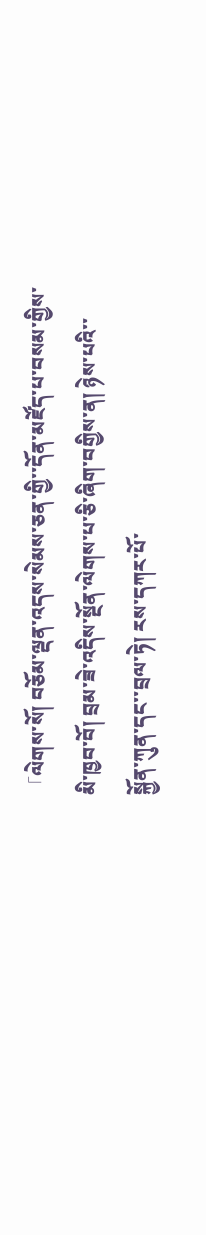「ལེགས་སོ། བཅོམ་ལྡན་འདས་སེམས་ཅན་གྱི་་དོན་མཛོད་པ་བསམ་གྱིས་མི་ཁྱབ་བོ། བྲམ་ཟེ་འདིས་སྔོན་ལེགས་པ་ཅི་ཞིག་བགྱིས་ན། ཉེས་པའི་་སྐྱོན་ཀུན་དང་་བྲལ་ཏེ། རས་དཀར་པོ་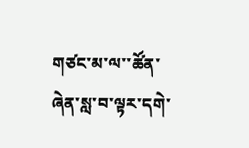གཙང་མ་ལ་་ཚོན་ཞེན་སླ་བ་ལྟར་དགེ་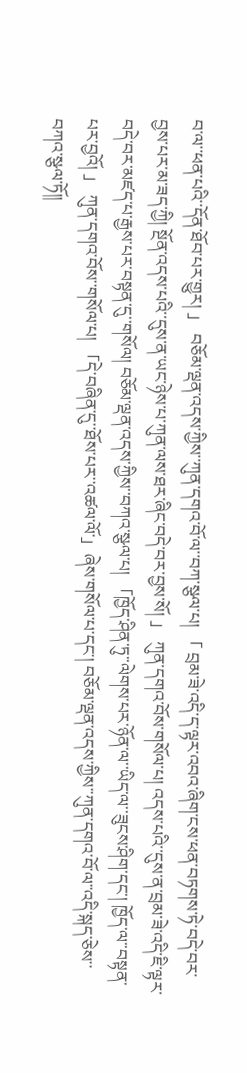བ་ལ་་ཕན་པའི་་དོན་ཐོབ་པར་གྱུར། 」 བཅོམ་ལྡན་འདས་ཀྱིས་་ཀུན་དགའ་བོ་ལ་་བཀ་སྩལ་པ། 「 བྲམ་ཟེ་འདི་ད་ལྟར་འབའ་ཞིག་ངས་ཕན་བཏགས་ཏེ་བདེ་བར་བྱས་པར་མ་ཟད་ཀྱི། སྔོན་འདས་པའི་་དུས་ན་ཡང་ཉེས་པ་ཀུན་ལས་ཐར་ཞིང་བདེ་བར་བྱས་སོ། 」 ཀུན་དགའ་བོས་གསོལ་པ། འདས་པའི་་དུས་ན་བྲམ་ཟེ་འདི་ཇི་ལྟར་བདེ་བར་མཛད་པ་རྒྱས་པར་བསྟན་དུ་་གསོལ། བཅོམ་ལྡན་འདས་ཀྱིས་་བཀའ་སྩལ་པ། 「ཁྱོད་ཤིན་ཏུ་་ལེགས་པར་ཉོན་ལ་་ཡིད་ལ་་ཟུངས་ཤིག་དང་། ཁྱོད་ལ་་བསྟན་པར་བྱའོ། 」 ཀུན་དགའ་བོས་་གསོལ་པ། 「དེ་བཞིན་དུ་་ཐོས་པར་་འཚལ་ལོ་」ཞེས་གསོལ་པ་དང་། བཅོམ་ལྡན་འདས་ཀྱིས་་ཀུན་དགའ་བོ་ལ་་འདི་སྐད་ཅེས་་བཀའ་སྩལ་ཏོ༎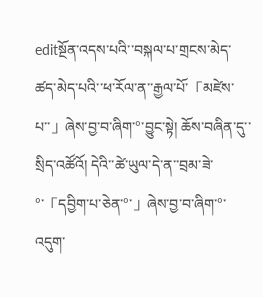editསྔོན་འདས་པའི་་བསྐལ་པ་གྲངས་མེད་ཚད་མེད་པའི་་ཕ་རོལ་ན་་རྒྱལ་པོ་「མཛེས་པ་་」ཞེས་བྱ་བ་ཞིག་°་བྱུང་སྟེ། ཆོས་བཞིན་དུ་་སྲིད་འཚོའོ། དེའི་་ཚེ་ཡུལ་དེ་ན་་བྲམ་ཟེ་°་「དབྱིག་པ་ཅེན་°་」ཞེས་བྱ་བ་ཞིག་°་འདུག་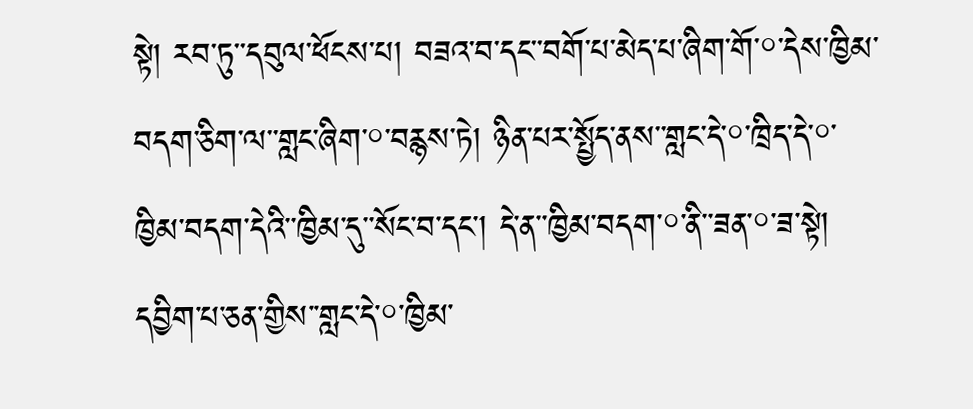སྟེ། རབ་ཏུ་་དབུལ་ཕོངས་པ། བཟའ་བ་དང་་བགོ་པ་མེད་པ་ཞིག་གོ་°་དེས་ཁྱིམ་བདག་ཅིག་ལ་་གླང་ཞིག་°་བརྙས་ཏེ། ཉིན་པར་སྤྱོད་ནས་་གླང་དེ་°་ཁྲིད་དེ་°་ཁྱིམ་བདག་དེའི་་ཁྱིམ་དུ་་སོང་བ་དང་། དེ་ན་་ཁྱིམ་བདག་°་ནི་་ཟན་°་ཟ་སྟེ། དབྱིག་པ་ཅན་གྱིས་་གླང་དེ་°་ཁྱིམ་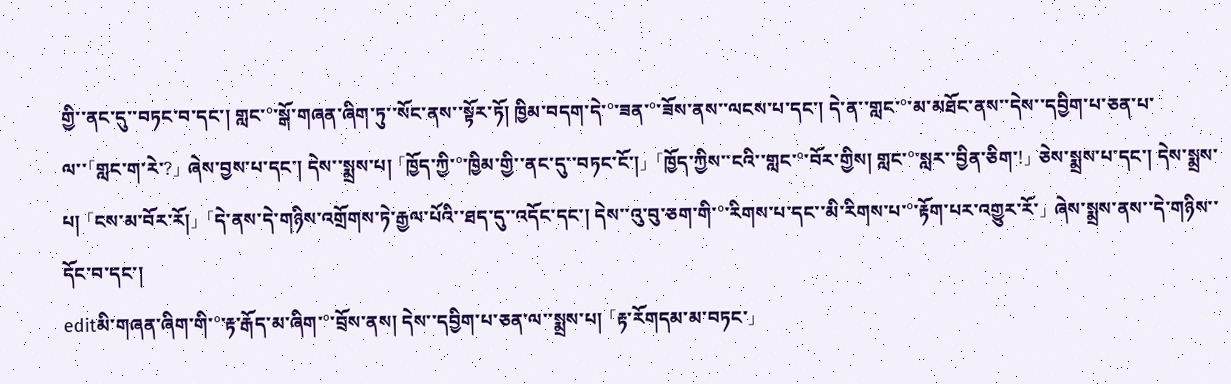གྱི་་ནང་དུ་་བཏང་བ་དང་། གླང་°་སྒོ་གཞན་ཞིག་ཏུ་་སོང་ནས་་སྟོར་ཏོ། ཁྱིམ་བདག་དེ་°་ཟན་°་ཟོས་ནས་་ལངས་པ་དང་། དེ་ན་་གླང་°་མ་མཐོང་ནས་་དེས་་དབྱིག་པ་ཅན་པ་ལ་་「གླང་ག་རེ་?」 ཞེས་བྱས་པ་དང་། དེས་་སྨྲས་པ། 「ཁྱོད་ཀྱི་°་ཁྱིམ་གྱི་་ནང་དུ་་བཏང་ངོ་།」 「ཁྱོད་ཀྱིས་་ངའི་་གླང་°་བོར་གྱིས། གླང་°་སླར་་བྱིན་ཅིག་!」 ཅེས་སྨྲས་པ་དང་། དེས་སྨྲས་པ། 「ངས་མ་བོར་རོ།」 「དེ་ནས་དེ་གཉིས་འགྲོགས་ཏེ་རྒྱལ་པོའི་་ཐད་དུ་་འདོང་དང་། དེས་་འུ་བུ་ཅག་གི་°་རིགས་པ་དང་་མི་རིགས་པ་°་རྟོག་པར་འགྱུར་རོ་」 ཞེས་སྨྲས་ནས་་དེ་གཉིས་་དོང་བ་དང་།
editམི་གཞན་ཞིག་གི་°་རྟ་རྒོད་མ་ཞིག་°་བྲོས་ནས། དེས་་དབྱིག་པ་ཅན་ལ་་སྨྲས་པ། 「རྟ་རོགདམ་མ་བཏང་」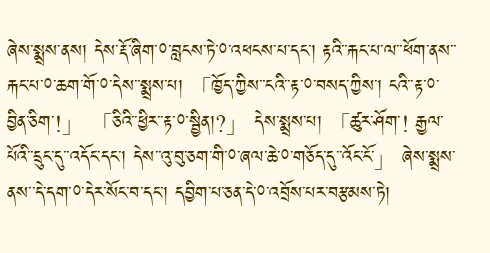ཞེས་སྨྲས་ནས། དེས་རྡོ་ཞིག་°་བླངས་ཏེ་°་འཕངས་པ་དང་། རྟའི་་རྐང་པ་ལ་་ཕོག་ནས་་རྐང་པ་°་ཆག་གོ་°་དེས་་སྨྲས་པ། 「ཁྱོད་ཀྱིས་་ངའི་་རྟ་°་བསད་ཀྱིས་། ངའི་་རྟ་°་བྱིན་ཅིག་!」 「ཅིའི་་ཕྱིར་་རྟ་°་སྦྱིན།?」 དེས་སྨྲས་པ། 「ཚུར་ཤོག་! རྒྱལ་པོའི་་དྲུང་དུ་་འདོང་དང་། དེས་་འུ་བུ་ཅག་གི་°་ཞལ་ཆེ་°་གཅོད་དུ་་འོང་ངོ་」 ཞེས་སྨྲས་ནས་་དེ་དག་°་དེར་སོང་བ་དང་། དབྱིག་པ་ཅན་དེ་°་འབྲོས་པར་བརྩམས་ཏེ།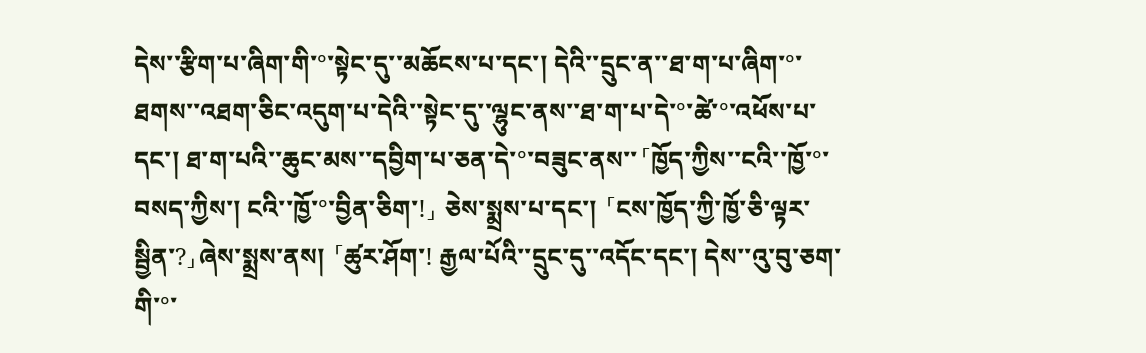དེས་་རྩིག་པ་ཞིག་གི་°་སྟེང་དུ་་མཆོངས་པ་དང་། དེའི་་དྲུང་ན་་ཐ་ག་པ་ཞིག་°་ཐགས་་འཐག་ཅིང་འདུག་པ་དེའི་་སྟེང་དུ་་ལྷུང་ནས་་ཐ་ག་པ་དེ་°་ཚེ་°་འཕོས་པ་དང་། ཐ་ག་པའི་་ཆུང་མས་་དབྱིག་པ་ཅན་དེ་°་བཟུང་ནས་་「ཁྱོད་ཀྱིས་་ངའི་་ཁྱོ་°་བསད་ཀྱིས་། ངའི་་ཁྱོ་°་བྱིན་ཅིག་!」 ཅེས་སྨྲས་པ་དང་། 「ངས་ཁྱོད་ཀྱི་ཁྱོ་ཅི་ལྟར་སྦྱིན་?」ཞེས་སྨྲས་ནས། 「ཚུར་ཤོག་! རྒྱལ་པོའི་་དྲུང་དུ་་འདོང་དང་། དེས་་འུ་བུ་ཅག་གི་°་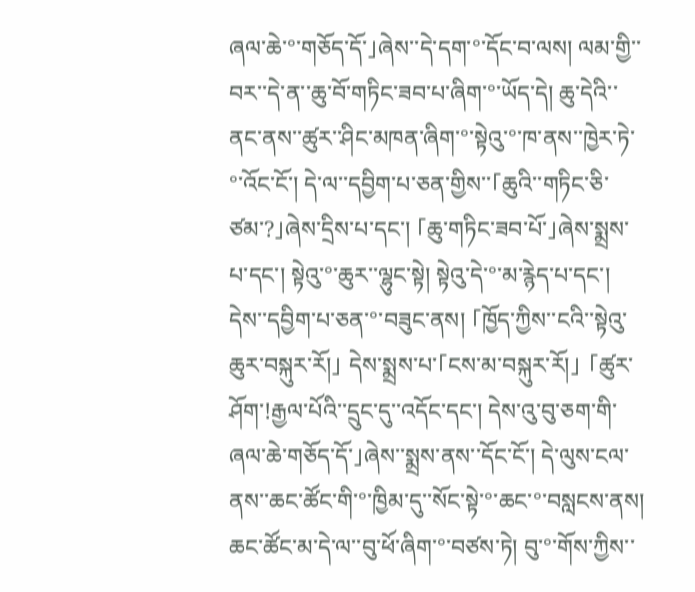ཞལ་ཆེ་°་གཅོད་དོ་」ཞེས་་དེ་དག་°་དོང་བ་ལས། ལམ་གྱི་་བར་་དེ་ན་་ཆུ་བོ་གཏིང་ཟབ་པ་ཞིག་°་ཡོད་དེ། ཆུ་དེའི་་ནང་ནས་་ཚུར་་ཤིང་མཁན་ཞིག་°་སྟེའུ་°་ཁ་ནས་་ཁྱེར་ཏེ་°་འོང་ངོ་། དེ་ལ་་དབྱིག་པ་ཅན་གྱིས་་「ཆུའི་་གཏིང་ཅི་ཙམ་?」ཞེས་དྲིས་པ་དང་། 「ཆུ་གཏིང་ཟབ་པོ་」ཞེས་སྨྲས་པ་དང་། སྟེའུ་°་ཆུར་་ལྷུང་སྟེ། སྟེའུ་དེ་°་མ་རྙེད་པ་དང་། དེས་་དབྱིག་པ་ཅན་°་བཟུང་ནས། 「ཁྱོད་ཀྱིས་་ངའི་་སྟེའུ་ཆུར་བསྐུར་རོ།」 དེས་སྨྲས་པ་「ངས་མ་བསྐུར་རོ།」 「ཚུར་ཤོག་!རྒྱལ་པོའི་་དྲུང་དུ་་འདོང་དང་། དེས་འུ་བུ་ཅག་གི་ཞལ་ཆེ་གཅོད་དོ་」ཞེས་་སྨྲས་ནས་་དོང་ངོ་། དེ་ལུས་ངལ་ནས་་ཆང་ཚོང་གི་°་ཁྱིམ་དུ་་སོང་སྟེ་°་ཆང་°་བསླངས་ནས། ཆང་ཚོང་མ་དེ་ལ་་བུ་ཕོ་ཞིག་°་བཙས་ཏེ། བུ་°་གོས་ཀྱིས་་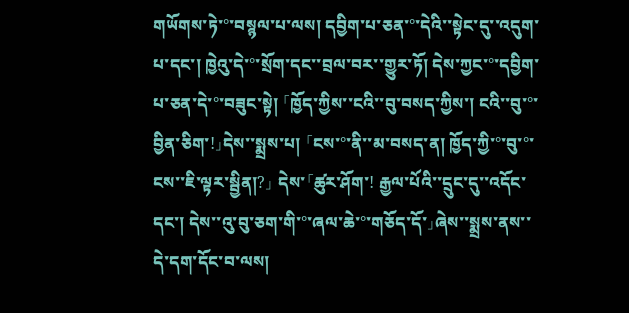གཡོགས་ཏེ་°་བསྙལ་པ་ལས། དབྱིག་པ་ཅན་°་དེའི་་སྟེང་དུ་་འདུག་པ་དང་། ཁྱེའུ་དེ་°་སྲོག་དང་་བྲལ་བར་་གྱུར་ཏོ། དེས་ཀྱང་°་དབྱིག་པ་ཅན་དེ་°་བཟུང་སྟེ། 「ཁྱོད་ཀྱིས་་ངའི་་བུ་བསད་ཀྱིས་། ངའི་་བུ་°་བྱིན་ཅིག་!」དེས་་སྨྲས་པ། 「ངས་°་ནི་་མ་བསད་ན། ཁྱོད་ཀྱི་°་བུ་°་ངས་་ཇི་ལྟར་སྦྱིན།?」 དེས་「ཚུར་ཤོག་! རྒྱལ་པོའི་་དྲུང་དུ་་འདོང་དང་། དེས་་འུ་བུ་ཅག་གི་°་ཞལ་ཆེ་°་གཅོད་དོ་」ཞེས་་སྨྲས་ནས་་དེ་དག་དོང་བ་ལས།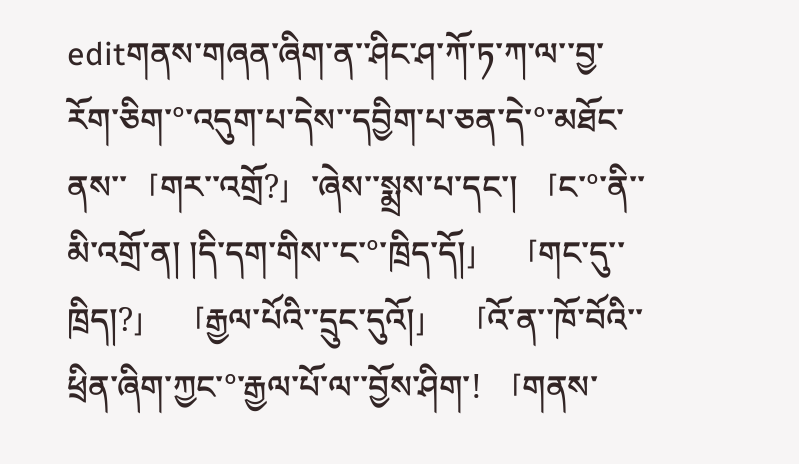editགནས་གཞན་ཞིག་ན་་ཤིང་ཤ་ཀོ་ཏ་ཀ་ལ་་བྱ་རོག་ཅིག་°་འདུག་པ་དེས་་དབྱིག་པ་ཅན་དེ་°་མཐོང་ནས་་「གར་་འགྲོ?」་ཞེས་་སྨྲས་པ་དང་། 「ང་°་ནི་་མི་འགྲོ་ན། །དི་དག་གིས་་ང་°་ཁྲིད་དོ།」 「གང་དུ་་ཁྲིད།?」 「རྒྱལ་པོའི་་དྲུང་དུའོ།」 「འོ་ན་་ཁོ་བོའི་་ཕྲིན་ཞིག་ཀྱང་°་རྒྱལ་པོ་ལ་་བྱོས་ཤིག་! 「གནས་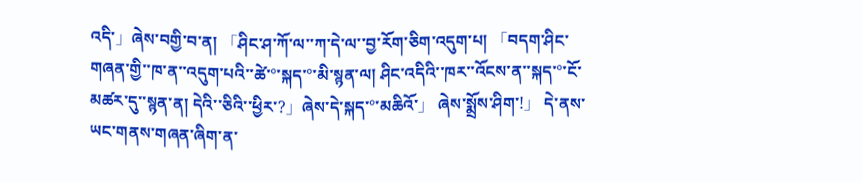འདི་」ཞེས་བགྱི་བ་ན། 「ཤིང་ཤ་ཀོ་ལ་་ཀ་དེ་ལ་་བྱ་རོག་ཅིག་འདུག་པ། 「བདག་ཤིང་གཞན་གྱི་་ཁ་ན་་འདུག་པའི་་ཚེ་°་སྐད་°་མི་སྙན་ལ། ཤིང་འདིའི་་ཁར་་འོངས་ན་་སྐད་°་ངོ་མཚར་དུ་་སྙན་ན། དེའི་་ཅིའི་་ཕྱིར་?」ཞེས་དེ་སྐད་°་མཆིའོ་」 ཞེས་སྨྲོས་ཤིག་!」 དེ་ནས་ཡང་གནས་གཞན་ཞིག་ན་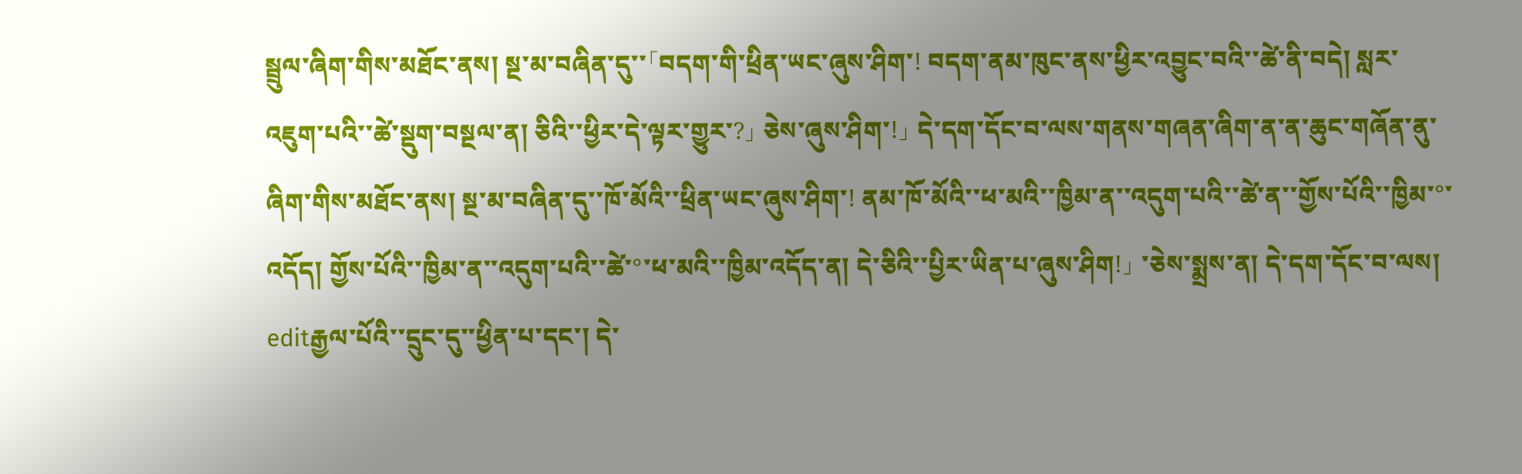སྦྲུལ་ཞིག་གིས་མཐོང་ནས། སྔ་མ་བཞིན་དུ་་「བདག་གི་ཕྲིན་ཡང་ཞུས་ཤིག་! བདག་ནམ་ཁུང་ནས་ཕྱིར་འབྱུང་བའི་་ཚེ་ནི་བདེ། སླར་འཇུག་པའི་་ཚེ་སྡུག་བསྔལ་ན། ཅིའི་་ཕྱིར་དེ་ལྟར་གྱུར་?」 ཅེས་ཞུས་ཤིག་!」 དེ་དག་དོང་བ་ལས་གནས་གཞན་ཞིག་ན་ན་ཆུང་གཞོན་ནུ་ཞིག་གིས་མཐོང་ནས། སྔ་མ་བཞིན་དུ་་ཁོ་མོའི་་ཕྲིན་ཡང་ཞུས་ཤིག་! ནམ་ཁོ་མོའི་་ཕ་མའི་་ཁྱིམ་ན་་འདུག་པའི་་ཚེ་ན་་གྱོས་པོའི་་ཁྱིམ་°་འདོད། གྱོས་པོའི་་ཁྱིམ་ན་་འདུག་པའི་་ཚེ་°་ཕ་མའི་་ཁྱིམ་འདོད་ན། དེ་ཅིའི་་པྱིར་ཡིན་པ་ཞུས་ཤིག!」 ་ཅེས་སྨྲས་ན། དེ་དག་དོང་བ་ལས།
editརྒྱལ་པོའི་་དྲུང་དུ་་ཕྱིན་པ་དང་། དེ་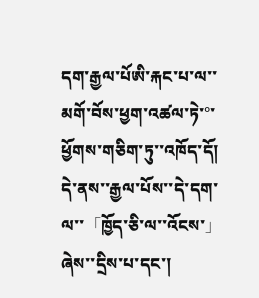དག་རྒྱལ་པོཨི་རྐང་པ་ལ་་མགོ་བོས་ཕྱག་འཚལ་ཏེ་°་ཕྱོགས་གཅིག་ཏུ་་འཁོད་དོ། དེ་ནས་་རྒྱལ་པོས་་དེ་དག་ལ་་「ཁྱོད་ཅི་ལ་་འོངས་」ཞེས་་དྲིས་པ་དང་།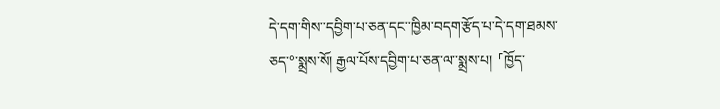དེ་དག་གིས་་དབྱིག་པ་ཅན་དང་་ཁྱིམ་བདག་རྩོད་པ་དེ་དག་ཐམས་ཅད་°་སྨྲས་སོ། རྒྱལ་པོས་དབྱིག་པ་ཅན་ལ་་སྨྲས་པ། 「ཁྱོད་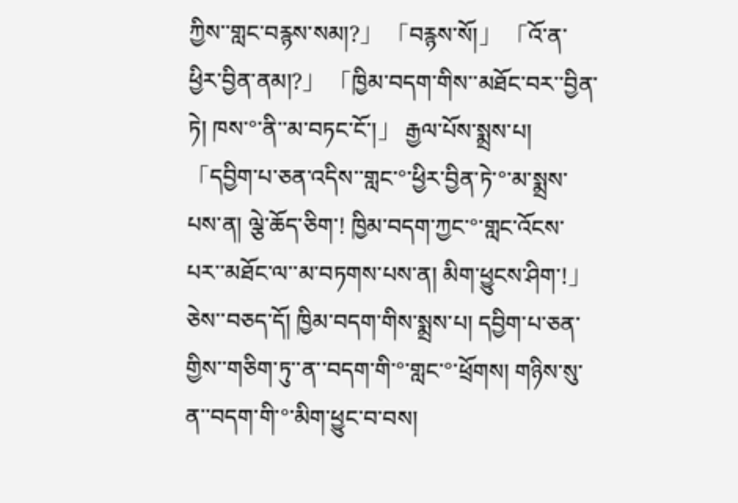ཀྱིས་་གླང་བརྙས་སམ།?」 「བརྙས་སོ།」 「འོ་ན་ཕྱིར་བྱིན་ནམ།?」 「ཁྱིམ་བདག་གིས་་མཐོང་བར་་བྱིན་ཏེ། ཁས་°་ནི་་མ་བཏང་ངོ་།」 རྒྱལ་པོས་སྨྲས་པ། 「དབྱིག་པ་ཅན་འདིས་་གླང་°་ཕྱིར་བྱིན་ཏེ་°་མ་སྨྲས་པས་ན། ལྕེ་ཆོད་ཅིག་! ཁྱིམ་བདག་ཀྱང་°་གླང་འོངས་པར་་མཐོང་ལ་་མ་བཏགས་པས་ན། མིག་ཕྱུངས་ཤིག་!」ཅེས་་བཅད་དོ། ཁྱིམ་བདག་གིས་སྨྲས་པ། དབྱིག་པ་ཅན་གྱིས་་གཅིག་ཏུ་་ན་་བདག་གི་°་གླང་°་ཕྲོགས། གཉིས་སུ་ན་་བདག་གི་°་མིག་ཕྱུང་བ་བས།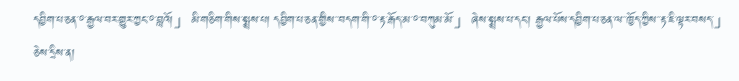དབྱིག་པ་ཅན་°་རྒྱལ་བར་གྱུར་ཀྱང་°་བླའོ།」 མི་གཅིག་གིས་སྨྲས་པ། དབྱིག་པ་ཅན་གྱིས་་བདག་གི་°་རྟ་རྒོད་མ་°་བཀུམ་མོ་」 ཞེས་སྨྲས་པ་དང་། རྒྱལ་པོས་དབྱིག་པ་ཅན་ལ་་ཁྱོད་ཀྱིས་་རྟ་ཇི་ལྟར་བསད་」ཅེས་དྲིས་ན།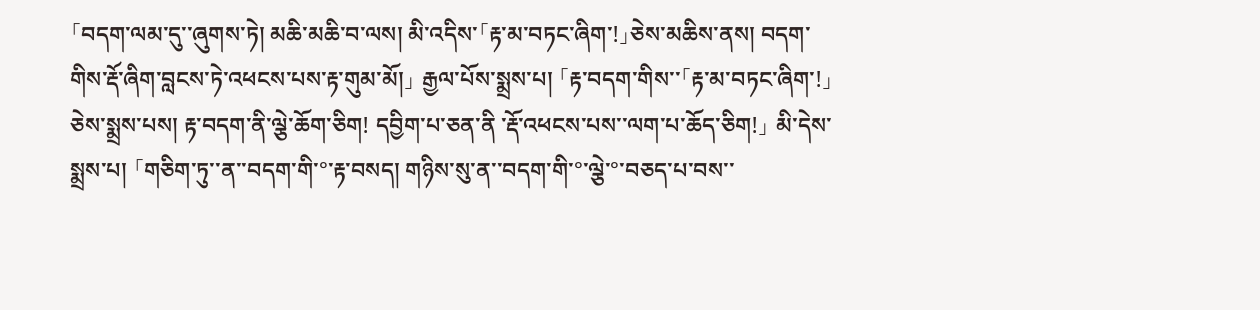「བདག་ལམ་དུ་་ཞུགས་ཏེ། མཆི་མཆི་བ་ལས། མི་འདིས་「རྟ་མ་བཏང་ཞིག་!」ཅེས་མཆིས་ནས། བདག་གིས་རྡོ་ཞིག་བླངས་ཏེ་འཕངས་པས་རྟ་གུམ་མོ།」 རྒྱལ་པོས་སྨྲས་པ། 「རྟ་བདག་གིས་་「རྟ་མ་བཏང་ཞིག་!」ཅེས་སྨྲས་པས། རྟ་བདག་ནི་ལྕེ་ཆོག་ཅིག! དབྱིག་པ་ཅན་ནི ་རྡོ་འཕངས་པས་་ལག་པ་ཆོད་ཅིག!」 མི་དེས་སྨྲས་པ། 「གཅིག་ཏུ་་ན་་བདག་གི་°་རྟ་བསད། གཉིས་སུ་ན་་བདག་གི་°་ལྕེ་°་བཅད་པ་བས་་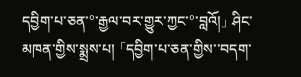དབྱིག་པ་ཅན་°་རྒྱལ་བར་གྱུར་ཀྱང་°་བླའོ།」 ཤིང་མཁན་གྱིས་སྨྲས་པ། 「དབྱིག་པ་ཅན་གྱིས་་བདག་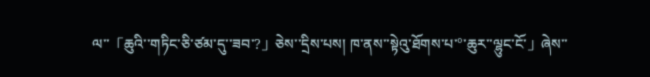ལ་་「ཆུའི་་གཏིང་ཅི་ཙམ་དུ་་ཟབ་?」ཅེས་་དྲིས་པས། ཁ་ནས་་སྟེའུ་ཐོགས་པ་°་ཆུར་་ལྷུང་ངོ་」ཞེས་་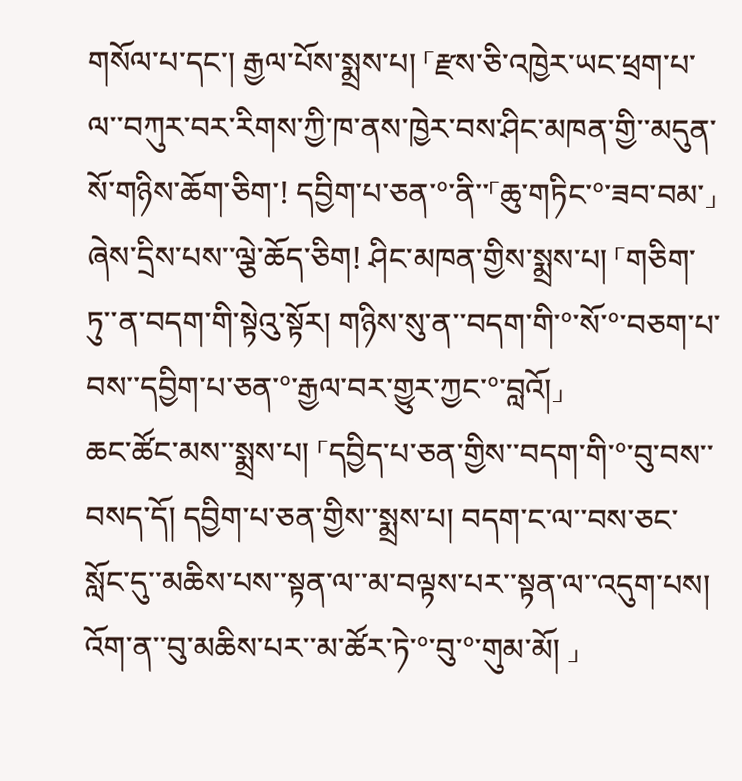གསོལ་པ་དང་། རྒྱལ་པོས་སྨྲས་པ། 「རྫས་ཅི་འཁྱེར་ཡང་ཕྲག་པ་ལ་་བཀུར་བར་རིགས་ཀྱི་ཁ་ནས་ཁྱེར་བས་ཤིང་མཁན་གྱི་་མདུན་སོ་གཉིས་ཆོག་ཅིག་! དབྱིག་པ་ཅན་°་ནི་་「ཆུ་གཏིང་°་ཟབ་བམ་」 ཞེས་དྲིས་པས་་ལྕེ་ཆོད་ཅིག! ཤིང་མཁན་གྱིས་སྨྲས་པ། 「གཅིག་ཏུ་་ན་བདག་གི་སྟེའུ་སྟོར། གཉིས་སུ་ན་་བདག་གི་°་སོ་°་བཅག་པ་བས་་དབྱིག་པ་ཅན་°་རྒྱལ་བར་གྱུར་ཀྱང་°་བླའོ།」
ཆང་ཚོང་མས་་སྨྲས་པ། 「དབྱིད་པ་ཅན་གྱིས་་བདག་གི་°་བུ་བས་་བསད་དོ། དབྱིག་པ་ཅན་གྱིས་་སྨྲས་པ། བདག་ང་ལ་་བས་ཅང་སློང་དུ་་མཆིས་པས་་སྟན་ལ་་མ་བལྟས་པར་་སྟན་ལ་་འདུག་པས། འོག་ན་་བུ་མཆིས་པར་་མ་ཚོར་ཏེ་°་བུ་°་གུམ་མོ། 」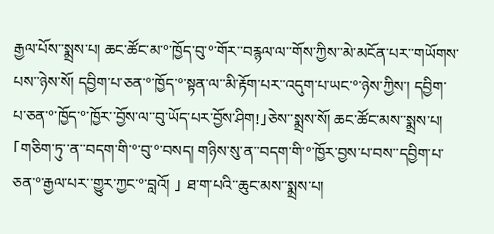རྒྱལ་པོས་་སྨྲས་པ། ཆང་ཚོང་མ་°་ཁྱོད་བུ་°་གོར་་བརྙལ་ལ་་གོས་ཀྱིས་་མེ་མངོན་པར་་གཡོགས་པས་་ཉེས་སོ། དབྱིག་པ་ཅན་°་ཁྱོད་°་སྟན་ལ་་མི་རྟོག་པར་་འདུག་པ་ཡང་°་ཉེས་ཀྱིས་། དབྱིག་པ་ཅན་°་ཁྱོད་°་ཁྱོར་་བྱོས་ལ་་བུ་ཡོད་པར་བྱོས་ཤིག!」ཅེས་་སྨྲས་སོ། ཆང་ཚོང་མས་་སྨྲས་པ། 「གཅིག་ཏུ་་ན་་བདག་གི་°་བུ་°་བསད། གཉིས་སུ་ན་་བདག་གི་°་ཁྱོར་བྱས་པ་བས་་དབྱིག་པ་ཅན་°་རྒྱལ་པར་་གྱུར་ཀྱང་°་བླའོ། 」 ཐ་ག་པའི་་ཆུང་མས་་སྨྲས་པ།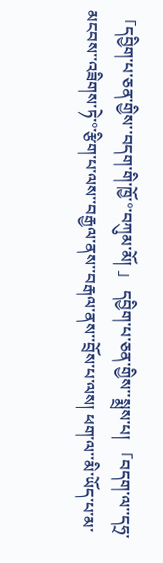「དབྱིག་པ་ཅན་གྱིས་་བདག་གི་ཁྱོ་°་བཀུམ་མོ། 」 དབྱིག་པ་ཅན་གྱིས་་སྨྲས་པ། 「བདག་ལ་་དཧྲ་མངབས་་འཟིགས་ཏེ་°་རྩིག་པ་ལས་་བརྒྱལ་ནས་་བརྒལ་ནས་་བྲོས་པ་ལས། ཕག་ལ་་མི་ཡོད་པ་མ་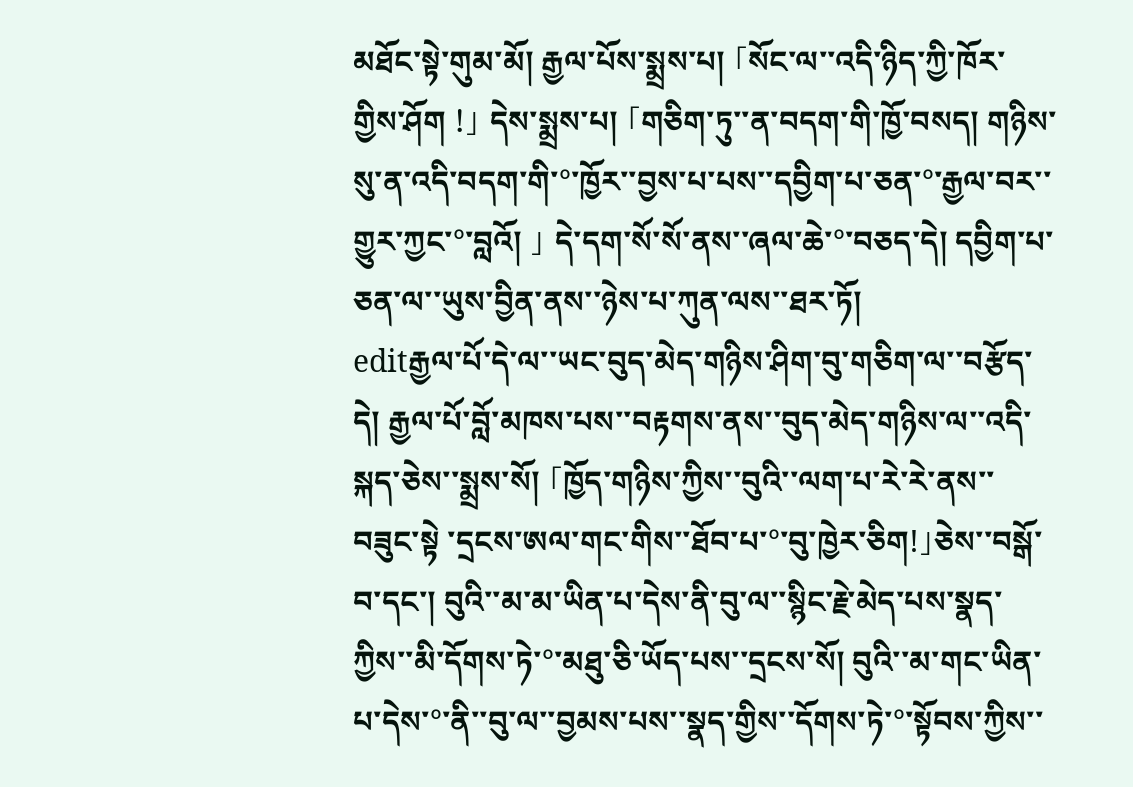མཐོང་སྟེ་གུམ་མོ། རྒྱལ་པོས་སྨྲས་པ། 「སོང་ལ་་འདི་ཉིད་ཀྱི་ཁོར་གྱིས་ཤོག !」 དེས་སྨྲས་པ། 「གཅིག་ཏུ་་ན་བདག་གི་ཁྱོ་བསད། གཉིས་སུ་ན་འདི་བདག་གི་°་ཁྱོར་་བྱས་པ་པས་་དབྱིག་པ་ཅན་°་རྒྱལ་བར་་གྱུར་ཀྱང་°་བླའོ། 」 དེ་དག་སོ་སོ་ནས་་ཞལ་ཆེ་°་བཅད་དེ། དབྱིག་པ་ཅན་ལ་་ཡུས་བྱིན་ནས་་ཉེས་པ་ཀུན་ལས་་ཐར་ཏོ།
editརྒྱལ་པོ་དེ་ལ་་ཡང་བུད་མེད་གཉིས་ཤིག་བུ་གཅིག་ལ་་བརྩོད་དེ། རྒྱལ་པོ་བློ་མཁས་པས་་བརྟགས་ནས་་བུད་མེད་གཉིས་ལ་་འདི་སྐད་ཅེས་་སྨྲས་སོ། 「ཁྱོད་གཉིས་ཀྱིས་་བུའི་་ལག་པ་རེ་རེ་ནས་་བཟུང་སྟེ ་དྲངས་ཨལ་གང་གིས་་ཐོབ་པ་°་བུ་ཁྱེར་ཅིག!」ཅེས་་བསྒོ་བ་དང་། བུའི་་མ་མ་ཡིན་པ་དེས་ནི་བུ་ལ་་སྙིང་རྗེ་མེད་པས་སྣད་ཀྱིས་་མི་དོགས་ཏེ་°་མཐུ་ཅི་ཡོད་པས་་དྲངས་སོ། བུའི་་མ་གང་ཡིན་པ་དེས་°་ནི་་བུ་ལ་་བྱམས་པས་་སྣད་གྱིས་་དོགས་ཏེ་°་སྟོབས་ཀྱིས་་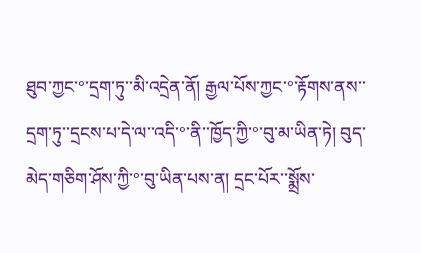ཐུབ་ཀྱང་°་དྲག་ཏུ་་མི་འདྲེན་ནོ། རྒྱལ་པོས་ཀྱང་°་རྟོགས་ནས་་དྲག་ཏུ་་དྲངས་པ་དེ་ལ་་འདི་°་ནི་་ཁྱོད་ཀྱི་°་བུ་མ་ཡིན་ཏེ། བུད་མེད་གཅིག་ཤོས་ཀྱི་°་བུ་ཡིན་པས་ན། དྲང་པོར་་སྨྲོས་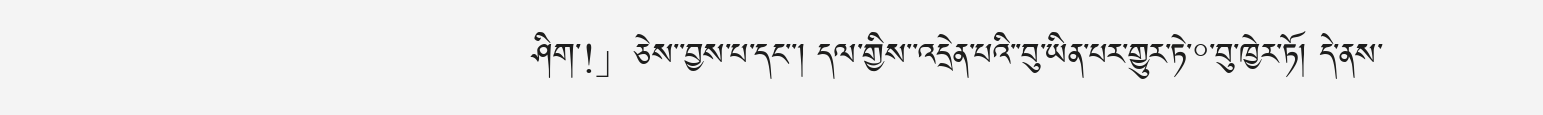ཤིག་!」ཅེས་་བྱས་པ་དང་་། དལ་གྱིས་་འདྲེན་པའི་་བུ་ཡིན་པར་གྱུར་ཏེ་°་བུ་ཁྱེར་ཏོ། དེ་ནས་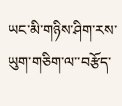ཡང་མི་གཉིས་ཤིག་རས་ཡུག་གཅིག་ལ་་བརྩོད་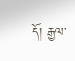དོ། རྒྱལ་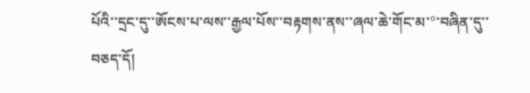པོའི་་དྲང་དུ་་ཨོངས་པ་ལས་་རྒྱལ་པོས་་བརྟགས་ནས་་ཞལ་ཆེ་གོང་མ་°་བཞིན་དུ་་བཅད་དོ།